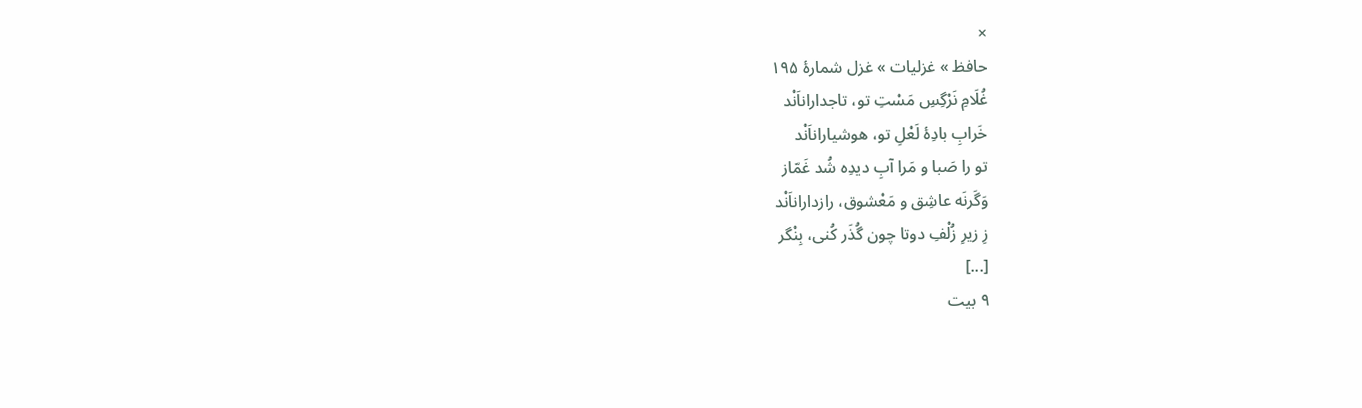×
حافظ » غزلیات » غزل شمارهٔ ۱۹۵
غُلَامِ نَرْگِسِ مَسْتِ تو، تاجداراناَنْد
خَرابِ بادِهٔ لَعْلِ تو، هوشیاراناَنْد
تو را صَبا و مَرا آبِ دیدِه شُد غَمّاز
وَگَرنَه عاشِق و مَعْشوق، رازداراناَنْد
زِ زیرِ زُلْفِ دوتا چون گُذَر کُنی، بِنْگر
[...]
۹ بیت